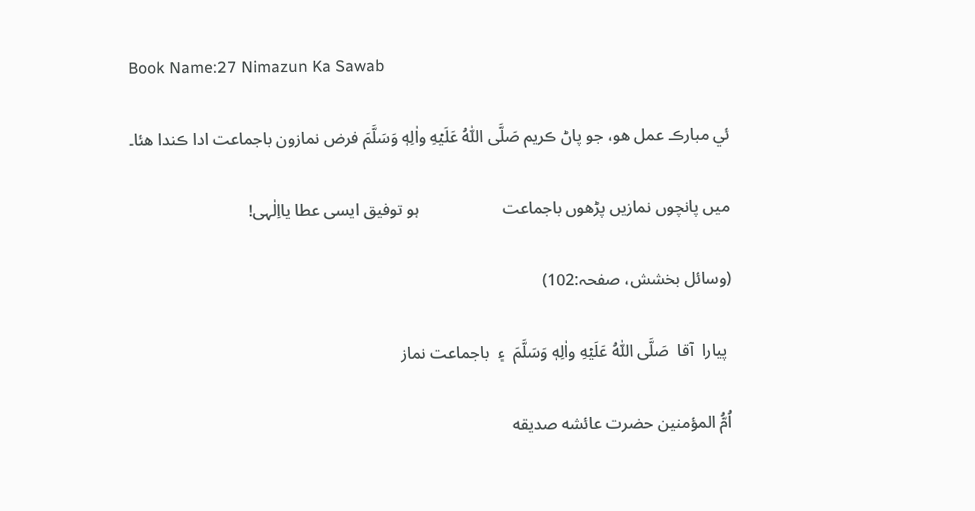Book Name:27 Nimazun Ka Sawab

ئي مبارڪ عمل هو، جو پاڻ ڪريم صَلَّى اللّٰهُ عَلَيۡهِ واٰلِهٖ وَسَلَّمَ فرض نمازون باجماعت ادا ڪندا هئا۔

میں پانچوں نمازیں پڑھوں باجماعت                    ہو توفیق ایسی عطا یااِلٰہی!

(وسائل بخشش، صفحہ:102)

 پيارا  آقا  صَلَّى اللّٰهُ عَلَيۡهِ واٰلِهٖ وَسَلَّمَ  ۽  باجماعت نماز

اُمُّ المؤمنين حضرت عائشه صديقه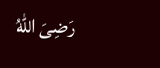رَضِىَ اللهُ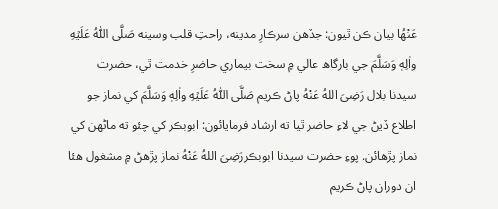عَنْهُا بيان ڪن ٿيون: جڏهن سرڪارِ مدينه، راحتِ قلب وسينه صَلَّى اللّٰهُ عَلَيۡهِ واٰلِهٖ وَسَلَّمَ جي بارگاھ عالي ۾ سخت بيماري حاضرِ خدمت ٿي، حضرت سيدنا بلال رَضِىَ اللهُ عَنْهُ پاڻ ڪريم صَلَّى اللّٰهُ عَلَيۡهِ واٰلِهٖ وَسَلَّمَ کي نماز جو اطلاع ڏيڻ جي لاءِ حاضر ٿيا ته ارشاد فرمايائون: ابوبڪر کي چئو ته ماڻهن کي نماز پڙهائن. پوءِ حضرت سيدنا ابوبڪررَضِىَ اللهُ عَنْهُ نماز پڙهڻ ۾ مشغول هئا ان دوران پاڻ ڪريم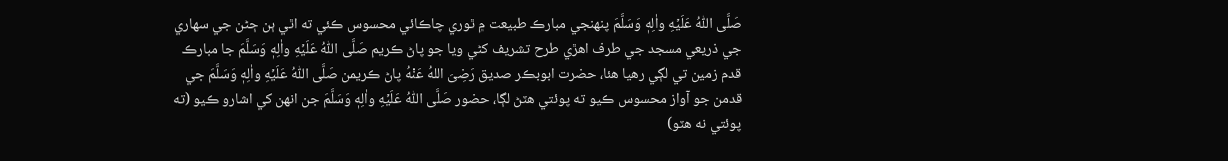صَلَّى اللّٰهُ عَلَيۡهِ واٰلِهٖ وَسَلَّمَ پنهنجي مبارڪ طبيعت ۾ ٿوري چاڪائي محسوس ڪئي ته اٿي ٻن ڄڻن جي سهاري جي ذريعي مسجد جي طرف اهڙي طرح تشريف کڻي ويا جو پاڻ ڪريم صَلَّى اللّٰهُ عَلَيۡهِ واٰلِهٖ وَسَلَّمَ جا مبارڪ قدم زمين تي لڳي رهيا هئا، حضرت ابوبڪر صديق رَضِىَ اللهُ عَنْهُ پاڻ ڪريمن صَلَّى اللّٰهُ عَلَيۡهِ واٰلِهٖ وَسَلَّمَ جي قدمن جو آواز محسوس ڪيو ته پوئتي هٽڻ لڳا، حضور صَلَّى اللّٰهُ عَلَيۡهِ واٰلِهٖ وَسَلَّمَ جن انهن کي اشارو ڪيو (ته پوئتي نه هٽو)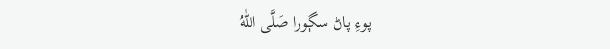پوءِ پاڻ سڳورا صَلَّى اللّٰهُ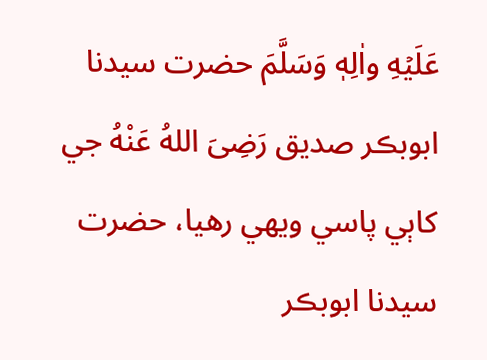عَلَيۡهِ واٰلِهٖ وَسَلَّمَ حضرت سيدنا ابوبڪر صديق رَضِىَ اللهُ عَنْهُ جي کاٻي پاسي ويهي رهيا، حضرت سيدنا ابوبڪر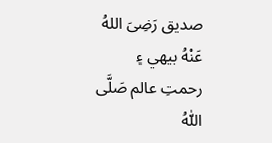صديق رَضِىَ اللهُ عَنْهُ بيهي ۽ رحمتِ عالم صَلَّى اللّٰهُ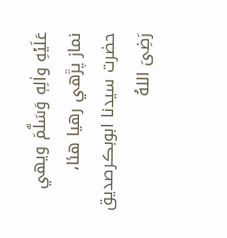عَلَيۡهِ واٰلِهٖ وَسَلَّمَ ويهي نماز پڙهي رهيا هئا، حضرت سيدنا ابوبڪرصديق رَضِىَ اللهُ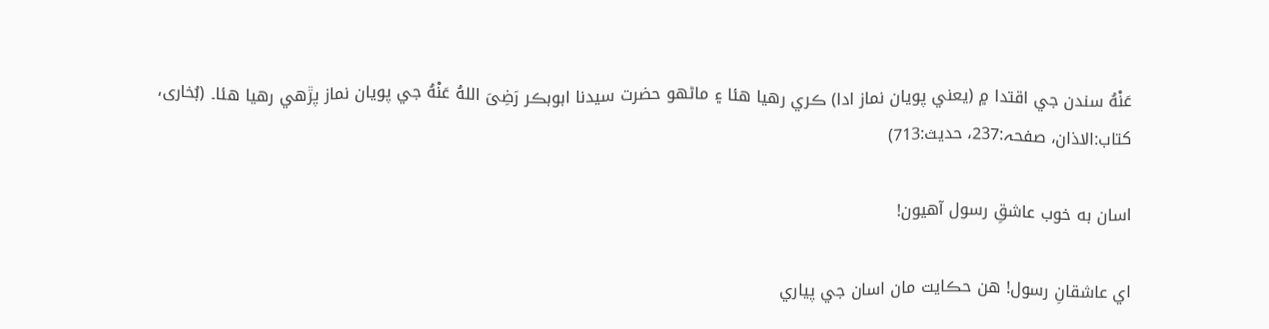عَنْهُ سندن جي اقتدا ۾ (يعني پويان نماز ادا) ڪري رهيا هئا ۽ ماڻهو حضرت سيدنا ابوبڪر رَضِىَ اللهُ عَنْهُ جي پويان نماز پڙهي رهيا هئا۔ (بُخاری، کتاب:الاذان، صفحہ:237، حدیث:713)

اسان به خوب عاشقِ رسول آهيون!

اي عاشقانِ رسول! هن حڪايت مان اسان جي پياري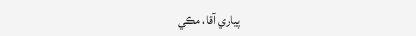پياري آقا، مڪي